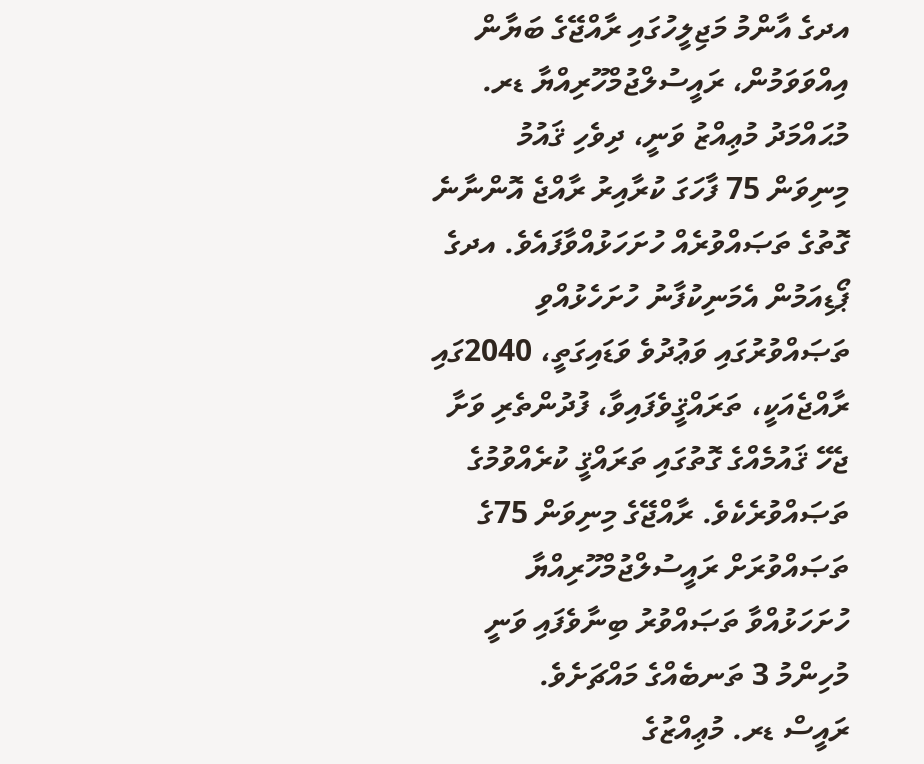އދގެ އާންމު މަޖިލީހުގައި ރާއްޖޭގެ ބަޔާން އިއްވަވަމުން، ރައީސުލްޖުމްހޫރިއްޔާ ޑރ. މުޙައްމަދު މުޢިއްޒު ވަނީ، ދިވެހި ޤައުމު މިނިވަން 75 ފާހަގަ ކުރާއިރު ރާއްޖެ އޮންނާނެ ގޮތުގެ ތަޞައްވުރެއް ހުށަހަޅުއްވާފައެވެ. އދގެ ޕޯޑިއަމުން އެމަނިކުފާނު ހުށަހެޅުއްވި ތަޞައްވުރުގައި ވަޢުދުވެ ވަޑައިގަތީ، 2040ގައި ރާއްޖެއަކީ، ތަރައްޤީވެފައިވާ، ފުދުންތެރި ވަށާ ޖެހޭ ޤައުމެއްގެ ގޮތުގައި ތަރައްޤީ ކުރެއްވުމުގެ ތަޞައްވުރެކެވެ. ރާއްޖޭގެ މިނިވަން 75ގެ ތަޞައްވުރަށް ރައީސުލްޖުމްހޫރިއްޔާ ހުށަހަޅުއްވާ ތަޞައްވުރު ބިނާވެފައި ވަނީ މުހިންމު 3 ތަނބެއްގެ މައްޗަށެވެ.
ރައީސް ޑރ. މުޢިއްޒުގެ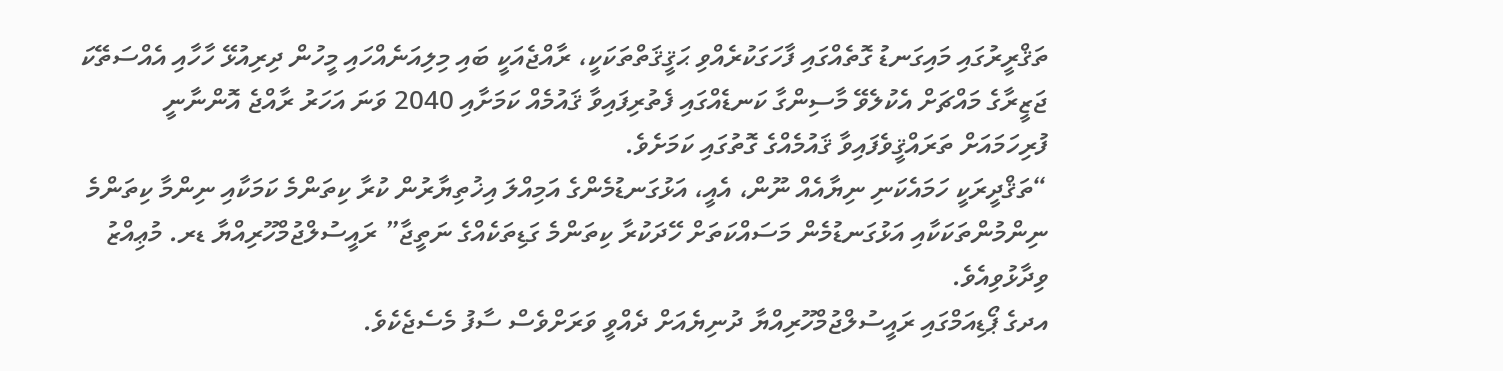ތަޤްރީރުގައި މައިގަނޑު ގޮތެއްގައި ފާހަގަކުރެއްވި ޙަޤީޤަތްތަކަކީ، ރާއްޖެއަކީ ބައި މިލިއަނެއްހައި މީހުން ދިރިއުޅޭ ހާހާއި އެއްސަތޭކަ ޖަޒީރާގެ މައްޗަށް އެކުލެވޭ މާސިންގާ ކަނޑެއްގައި ފެތުރިފައިވާ ޤައުމެއް ކަމަށާއި 2040 ވަނަ އަހަރު ރާއްޖެ އޮންނާނީ ފުރިހަމައަށް ތަރައްޤީވެފައިވާ ޤައުމެއްގެ ގޮތުގައި ކަމަށެވެ.
“ތަޤްދީރަކީ ހަމައެކަނި ނިޔާއެއް ނޫން، އެއީ، އަޅުގަނޑުމެންގެ އަމިއްލަ އިޚުތިޔާރުން ކުރާ ކިތަންމެ ކަމަކާއި ނިންމާ ކިތަންމެ ނިންމުންތަކަކާއި އަޅުގަނޑުމެން މަސައްކަތަށް ހޭދަކުރާ ކިތަންމެ ގަޑިތަކެއްގެ ނަތީޖާ” ރައީސުލްޖުމްހޫރިއްޔާ ޑރ. މުޢިއްޒު ވިދާޅުވިއެވެ.
އދގެ ޕޯޑިއަމްގައި ރައީސުލްޖުމްހޫރިއްޔާ ދުނިޔެއަށް ދެއްވީ ވަރަށްވެސް ސާފު މެސެޖެކެވެ.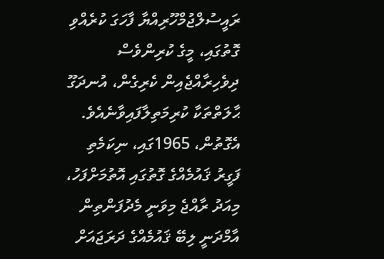ރައީސުލްޖުމްހޫރިއްޔާ ފާހަގަ ކުރެއްވި ގޮތުގައި، މީގެ ކުރިންވެސް ދިވެހިރާއްޖެއިން ކެރިގެން، އުނދަގޫ ޙާލަތްތަކާ ކުރިމަތިލާފައިވާނެއެވެ. އެގޮތުން، 1965ގައި، ނިކަމެތި ފަގީރު ޤައުމެއްގެ ގޮތުގައި އޮތުމަށްފަހު، މިއަދު ރާއްޖެ މިވަނީ މެދުފަންތިން އާމްދަނީ ލިބޭ ޤައުމެއްގެ ދަރަޖައަށް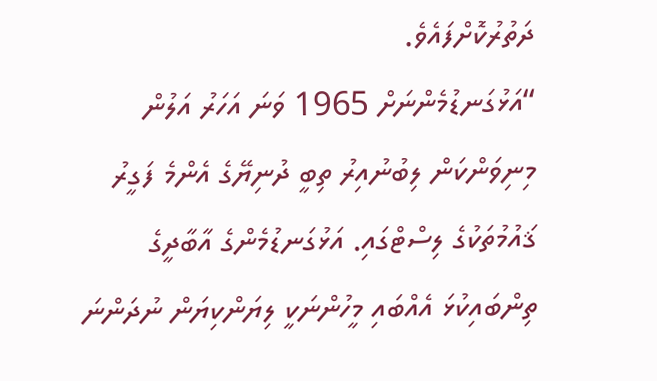ދަތުރުކޮށްފައެވެ.
“އަޅުގަނޑުމެންނަށް 1965 ވަނަ އަހަރު އަލުން މިނިވަންކަން ލިބުނުއިރު ތިބީ ދުނިޔޭގެ އެންމެ ފަގީރު ޤައުމުތަކުގެ ލިސްޓްގައި. އަޅުގަނޑުމެންގެ އާބާދީގެ ތިންބައިކުޅަ އެއްބައި މީހުންނަކީ ލިޔަންކިޔަން ނުދަންނަ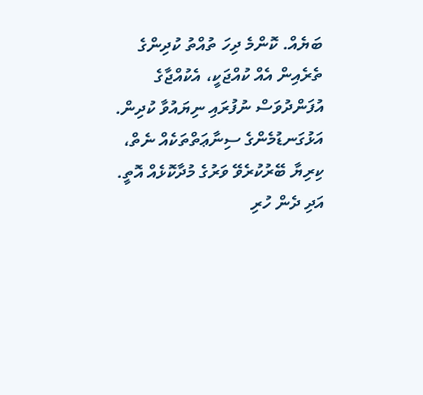ބަޔެއް. ކޮންމެ ދިހަ ތުއްތު ކުދިންގެ ތެރެއިން އެއް ކުއްޖަކީ، އެކުއްޖާގެ އުފަންދުވަސް ނުފުރައި ނިޔައުވާ ކުދިން. އަޅުގަނޑުމެންގެ ސިނާޢަތްތަކެއް ނެތް، ކިރިޔާ ބޭރުކުރެވޭ ވަރުގެ މުދާކޮޅެއް އޮތީ. އަދި ދެން ހުރި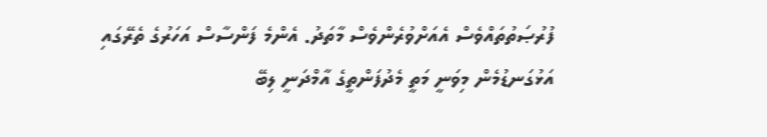ފުރުޞަތުތައްވެސް އެއަށްވުރެންވެސް މާތަދު. އެންމެ ފަންސާސް އަހަރުގެ ތެރޭގައި އަޅުގަނޑުމެން މިވަނީ މަތީ މެދުފަންތީގެ އާމްދަނީ ލިބޭ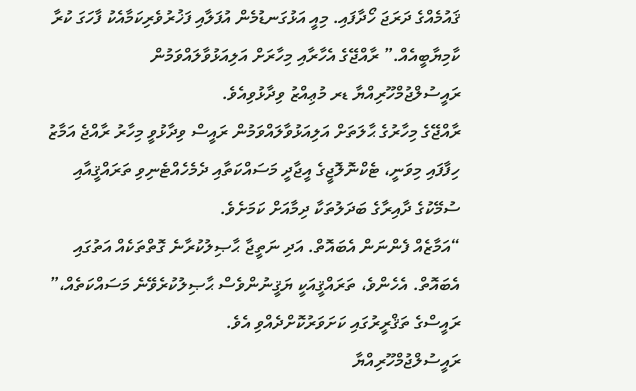ޤައުމެއްގެ ދަރަޖަ ހޯދާފައި. މިއީ އަޅުގަނޑުމެން އުފަލާއި ފަޚުރުވެރިކަމާއެކު ފާހަގަ ކުރާ ކާމިޔާބީއެއް.” ރާއްޖޭގެ އެހާރާއި މިހާރަށް އަލިއަޅުވާލައްވަމުން ރައީސުލްޖުމްހޫރިއްޔާ ޑރ މުޢިއްޒު ވިދާޅުވިއެވެ.
ރާއްޖޭގެ މިހާރުގެ ޙާލަތަށް އަލިއަޅުވާލައްވަމުން ރައީސް ވިދާޅުވީ މިހާރު ރާއްޖެ އަމާޒު ހިފާފައި މިވަނީ، ޓެކްނޮލޮޖީގެ އީޖާދީ މަސައްކަތާއި ދެމެހެއްޓެނިވި ތަރައްޤީއާއި ސުމޭކުގެ ދާއިރާގެ ބަދަލުތަކާ ދިމާއަށް ކަމަށެވެ.
“އަމާޒެއް ފެންނަން އެބައޮތް. އަދި ނަތީޖާ ޙާޞިލުކުރާނެ ގޮތްތަކެއް އަތުގައި އެބައޮތް. އެހެންވެ، ތަރައްޤީއަކީ ޔަޤީނުންވެސް ޙާޞިލުކުރެވޭނެ މަސައްކަތެއް،” ރައީސްގެ ތަޤްރީރުގައި ކަށަވަރުކޮށްދެއްވި އެވެ.
ރައީސުލްޖުމްހޫރިއްޔާ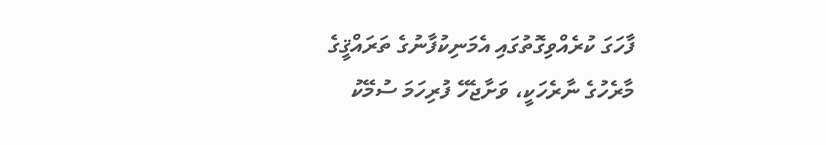ފާހަގަ ކުރެއްވިގޮތުގައި އެމަނިކުފާނުގެ ތަރައްޤީގެ މާރެހުގެ ނާރެހަކީ، ވަށާޖެހޭ ފުރިހަމަ ސުމޭކު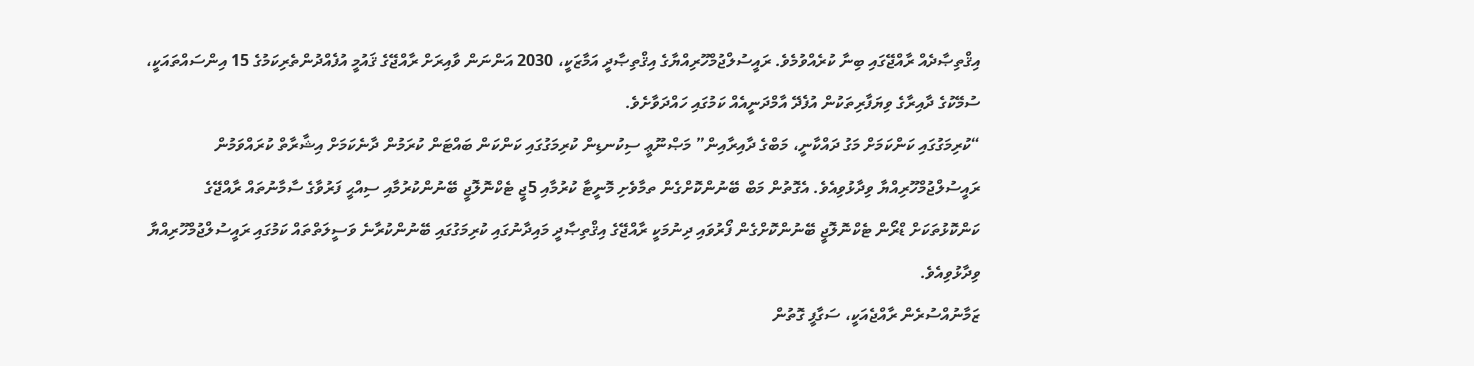އިޤްތިޞާދެއް ރާއްޖޭގައި ބިނާ ކުރެއްވުމެވެ. ރައީސުލްޖުމްހޫރިއްޔާގެ އިޤްތިޞާދީ އަމާޒަކީ، 2030 އަންނަން ވާއިރަށް ރާއްޖޭގެ ޤައުމީ އުފެއްދުންތެރިކަމުގެ 15 އިންސައްތައަކީ، ސުމޭކުގެ ދާއިރާގެ ވިޔަފާރިތަކުން އުފެދޭ އާމްދަނީއެއް ކަމުގައި ހައްދަވާށެވެ.
“ކުރިމަގުގައި ކަންކަމަށް މަގު ދައްކާނީ، މަބްގެ ދާއިރާއިން” މަޞްނޫޢީ ސިކުނޑިން ކުރިމަގުގައި ކަންކަން ބައްޓަން ކުރަމުން ދާނެކަމަށް އިޝާރާތް ކުރައްވަމުން ރައީސުލްޖުމްހޫރިއްޔާ ވިދާޅުވިއެވެ. އެގޮތުން މަބް ބޭނުންކޮށްގެން ތމާވެށި މޮނީޓާ ކުރުމާއި 5ޖީ ޓެކްނޮލޮޖީ ބޭނުންކުރުމާއި ސިއްޙީ ފަރުވާގެ ސާމާނުތައް ރާއްޖޭގެ ކަންކޮޅުތަކަށް ޑްރޯން ޓެކްނޮލޮޖީ ބޭނުންކޮށްގެން ފޯރުވައި ދިނުމަކީ ރާއްޖޭގެ އިޤްތިޞާދީ މައިދާނުގައި ކުރިމަގުގައި ބޭނުންކުރާނެ ވަސީލަތްތައް ކަމުގައި ރައީސުލްޖުމްހޫރިއްޔާ ވިދާޅުވިއެވެ.
ޒަމާނުއްސުރެން ރާއްޖެއަކީ، ސަގާފީ ގޮތުން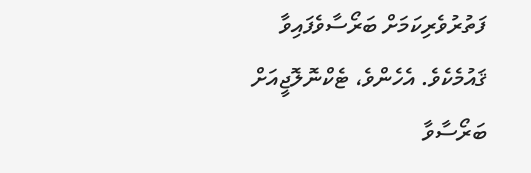ފަތުރުވެރިކަމަށް ބަރޯސާވެފައިވާ ޤައުމެކެވެ. އެހެންވެ، ޓެކްނޮލޮޖީއަށް ބަރޯސާވާ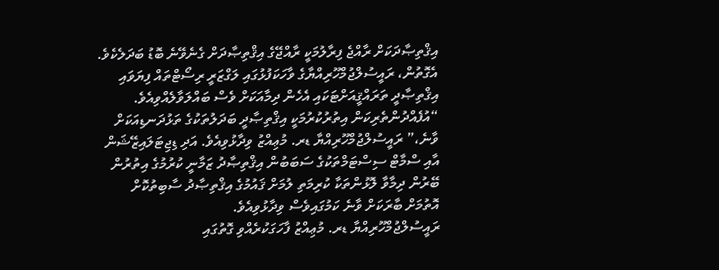އިޤްތިޞާދަކަށް ރާއްޖެ ފިރާލުމަކީ ރާއްޖޭގެ އިޤްތިޞާދަށް ގެނެވޭނެ ބޮޑު ބަދަލެކެވެ. އެގޮތުން، ރައީސުލްޖުމްހޫރިއްޔާގެ ވާހަކަފުޅުގައި ލަގްޒަރީ ރިސޯޓްތައް ފިޔަވައި އިޤްތިޞާދީ ތަރައްޤީއަށްޓަކައި އެހެން ދިމާއަކަށް ވެސް ބައްލަވާލެއްވިއެވެ.
“އުފެއްދުންތެރިކަން އިތުރުކުރުމަކީ އިޤްތިޞާދީ ބަދަލުތަކުގެ ތަޅުދަނޑިއަކަށް ވާނެ،” ރައީސުލްޖުމްހޫރިއްޔާ ޑރ. މުޢިއްޒު ވިދާޅުވިއެވެ. އަދި ޑިޖިޓަލައިޒޭޝަން އާއި ސްމާޓް ސިސްޓަމްތަކުގެ ސަބަބުން އިޤްތިޞާދު ޒަމާނީ ކުރުމުގެ އިތުރުން ބޭރުން ދިމާވާ ލޮޅުންތަކާ ކުރިމަތި ލުމަށް ޤައުމުގެ އިޤްތިޞާދު ސާބިތުކޮށް އޮތުމަށް ބާރަކަށް ވާނެ ކަމުގައިވެސް ވިދާޅުވިއެވެ.
ރައީސުލްޖުމްހޫރިއްޔާ ޑރ. މުޢިއްޒު ފާހަގަކުރެއްވި ގޮތުގައި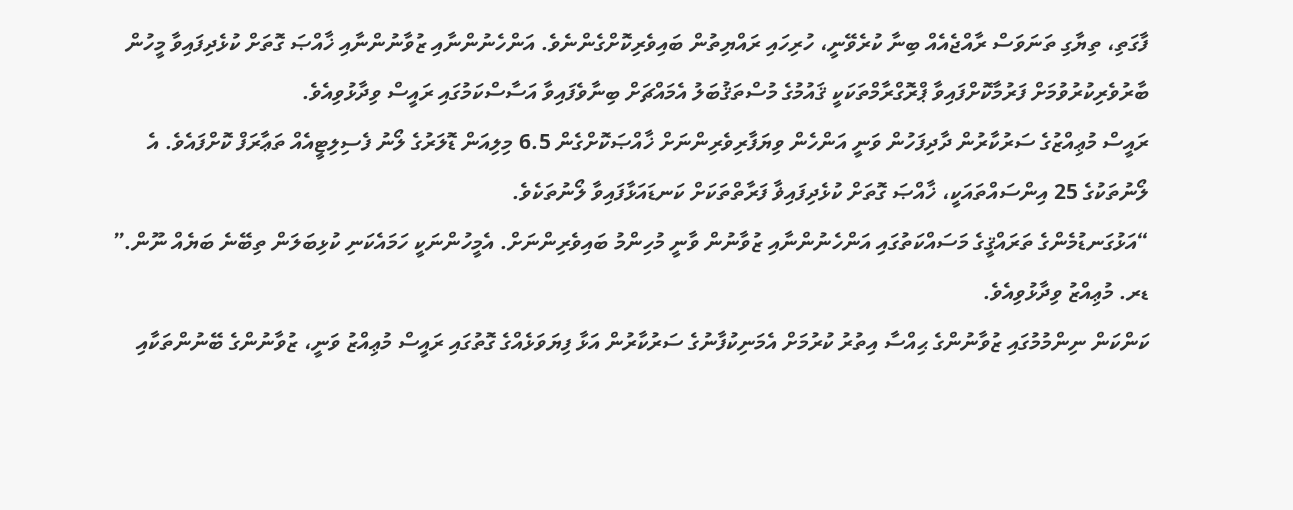ފާގަތި، ތިޔާގި ތަނަވަސް ރާއްޖެއެއް ބިނާ ކުރެވޭނީ، ހުރިހައި ރައްޔިތުން ބައިވެރިކޮށްގެންނެވެ. އަންހެނުންނާއި ޒުވާނުންނާއި ޚާއްޞަ ގޮތަށް ކުޅެދިފައިވާ މީހުން ބާރުވެރިކުރުވުމަށް ފަރުމާކޮށްފައިވާ ޕްރޮގްރާމްތަކަކީ ޤައުމުގެ މުސްތަޤުބަލު އެމައްޗަށް ބިނާވެފައިވާ އަސާސްކަމުގައި ރައީސް ވިދާޅުވިއެވެ.
ރައީސް މުޢިއްޒުގެ ސަރުކާރުން ދާދިފަހުން ވަނީ އަންހެން ވިޔަފާރިވެރިންނަށް ޚާއްޞަކޮށްގެން 6.5 މިލިއަން ޑޮލަރުގެ ލޯނު ފެސިލިޓީއެއް ތަޢާރަފް ކޮށްފައެވެ. އެ ލޯނުތަކުގެ 25 އިންސައްތައަކީ، ޚާއްޞަ ގޮތަށް ކުޅެދިފައިޥާ ފަރާތްތަކަށް ކަނޑައަޅާފައިވާ ލޯނުތަކެވެ.
“އަޅުގަނޑުމެންގެ ތަރައްޤީގެ މަސައްކަތުގައި އަންހެނުންނާއި ޒުވާނުން ވާނީ މުހިންމު ބައިވެރިންނަށް. އެމީހުންނަކީ ހަމައެކަނި ކުޅިބަލަން ތިބޭނެ ބަޔެއް ނޫން.” ޑރ. މުޢިއްޒު ވިދާޅުވިއެވެ.
ކަންކަން ނިންމުމުގައި ޒުވާނުންގެ ޙިއްސާ އިތުރު ކުރުމަށް އެމަނިކުފާނުގެ ސަރުކާރުން އަޅާ ފިޔަވަޅެއްގެ ގޮތުގައި ރައީސް މުޢިއްޒު ވަނީ، ޒުވާނުންގެ ބޭނުންތަކާއި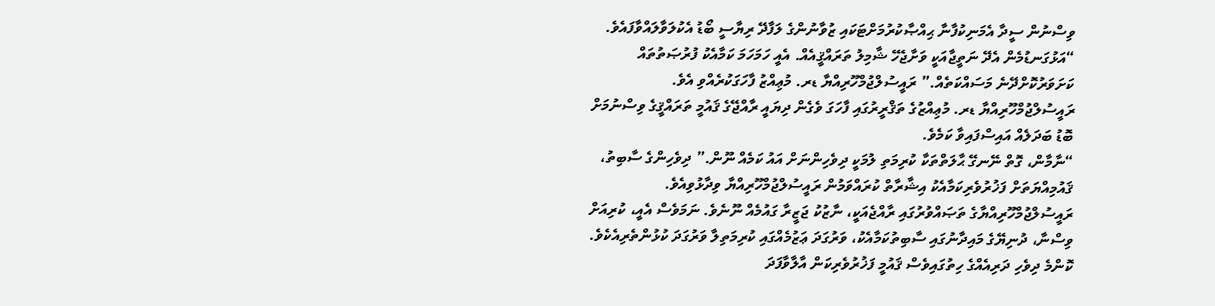ވިސްނުން ސީދާ އެމަނިކުފާނާ ޙިއްޞާކުރުމަށްޓަކައި ޒުވާނުންގެ ލަފާދޭ ރިޔާސީ ބޯޑު އެކުލަވާލައްވާފައެވެ.
“އަޅުގަނޑުމެން އެދޭ ނަތީޖާއަކީ ވަށާޖެހޭ ޝާމިލު ތަރައްޤީއެއް. އެއީ ހަމަހަމަ ކަމާއެކު ފުރުޞަތުތައް ކަށަވަރުކޮށްދޭނެ މަސައްކަތެއް.” ރައީސުލްޖުމްހޫރިއްޔާ ޑރ. މުޢިއްޒު ފާހަގަކުރެއްވި އެވެ.
ރައީސުލްޖުމްހޫރިއްޔާ ޑރ. މުޢިއްޒުގެ ތަޤްރީރުގައި ފާހަގަ ވެގެން ދިޔައީ ރާއްޖޭގެ ޤައުމީ ތަރައްޤީގެ ވިސްނުމަށް ބޮޑު ބަދަލެއް އައިސްފައިވާ ކަމެވެ.
“ނާމާން، ގޮތް ނޭނގޭ ޙާލަތްތަކާ ކުރިމަތި ލުމަކީ ދިވެހިންނަށް އައު ކަމެއް ނޫން.” ދިވެހިންގެ ސާބިތު، ޤައުމިއްޔަތަށް ފަޚުރުވެރިކަމާއެކު އިޝާރާތް ކުރައްވަމުން ރައީސުލްޖުމްހޫރިއްޔާ ވިދާޅުވިއެވެ.
ރައީސުލްޖުމްހޫރިއްޔާގެ ތަޞައްވުރުގައި ރާއްޖެއަކީ، ނާޒުކު ޖަޒީރާ ގައުމެއް ނޫނެވެ. ނަމަވެސް އެއީ، ކުރިއަށް ވިސްނާ، ދުނިޔޭގެ މައިދާނުގައި ސާބިތުކަމާއެކު، ވަރުގަދަ ޢަޒުމެއްގައި ކުރިމަތިލާ ވަރުގަދަ ކުޅުންތެރިއެކެވެ.
ކޮންމެ ދިވެހި ދަރިއެއްގެ ހިތުގައިވެސް ޤައުމީ ފަޚުރުވެރިކަން އާލާވާފަދަ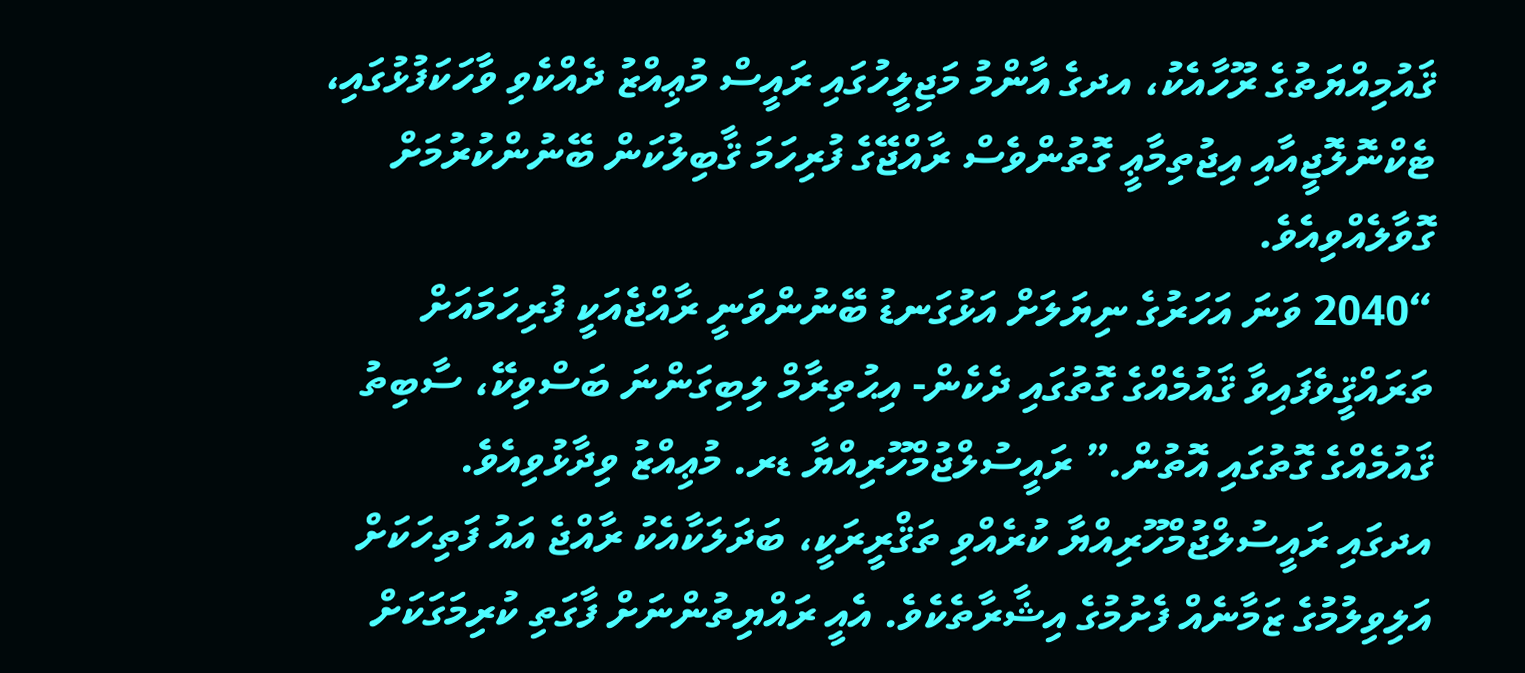ޤައުމިއްޔަތުގެ ރޫހާއެކު، އދގެ އާންމު މަޖިލީހުގައި ރައީސް މުޢިއްޒު ދެއްކެވި ވާހަކަފުޅުގައި، ޓެކްނޮލޮޖީއާއި އިޖުތިމާޢީ ގޮތުންވެސް ރާއްޖޭގެ ފުރިހަމަ ޤާބިލުކަން ބޭނުންކުރުމަށް ގޮވާލެއްވިއެވެ.
“2040 ވަނަ އަހަރުގެ ނިޔަލަށް އަޅުގަނޑު ބޭނުންވަނީ ރާއްޖެއަކީ ފުރިހަމައަށް ތަރައްޤީވެފައިވާ ޤައުމެއްގެ ގޮތުގައި ދެކެން- އިޙުތިރާމް ލިބިގަންނަ ބަސްވިކޭ، ސާބިތު ޤައުމެއްގެ ގޮތުގައި އޮތުން.” ރައީސުލްޖުމްހޫރިއްޔާ ޑރ. މުޢިއްޒު ވިދާޅުވިއެވެ.
އދގައި ރައީސުލްޖުމްހޫރިއްޔާ ކުރެއްވި ތަޤްރީރަކީ، ބަދަލަކާއެކު ރާއްޖެ އައު ފަތިހަކަށް އަލިވިލުމުގެ ޒަމާނެއް ފެށުމުގެ އިޝާރާތެކެވެ. އެއީ ރައްޔިތުންނަށް ފާގަތި ކުރިމަގަކަށް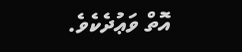އޮތް ވަޢުދެކެވެ.